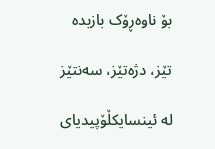بۆ ناوەڕۆک بازبدە

تێز، دژەتێز، سەنتێز

لە ئینسایکڵۆپیدیای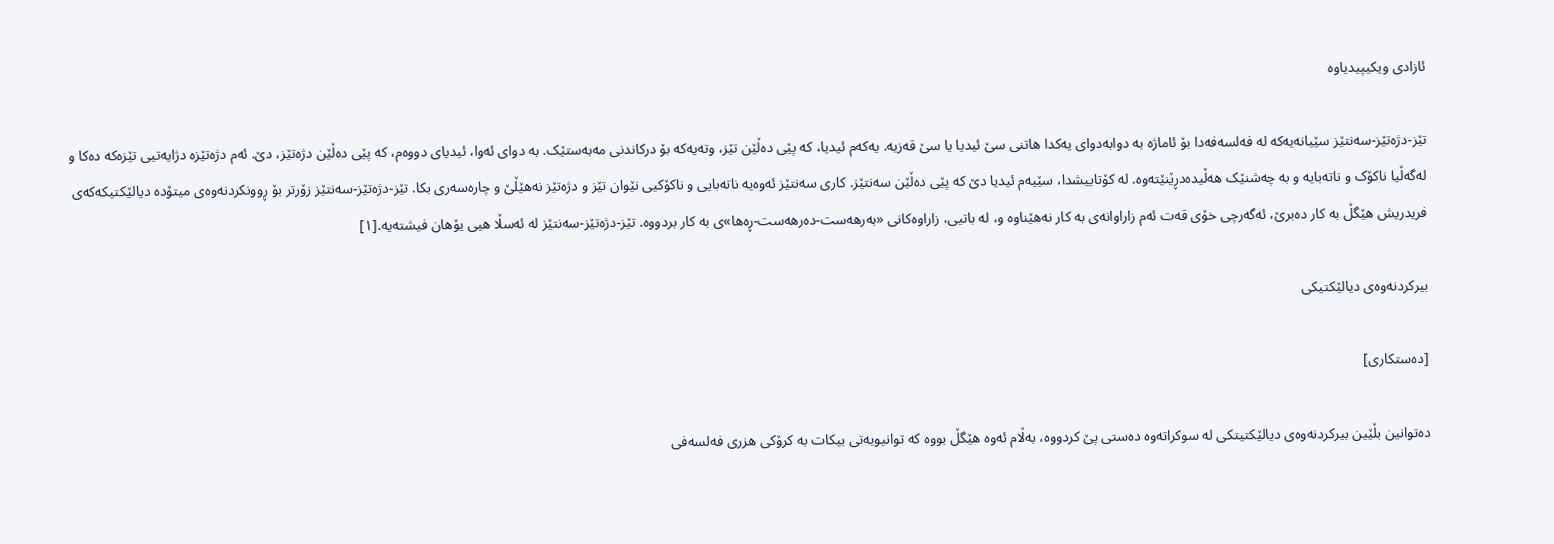ئازادی ویکیپیدیاوە

تێز-دژەتێز-سەنتێز سێیانەیەکە لە فەلسەفەدا بۆ ئاماژە بە دوابەدوای یەکدا ھاتنی سێ ئیدیا یا سێ قەزیە. یەکەم ئیدیا، کە پێی دەڵێن تێز، وتەیەکە بۆ درکاندنی مەبەستێک. بە دوای ئەوا، ئیدیای دووەم، کە پێی دەڵێن دژەتێز، دێ. ئەم دژەتێزە دژایەتیی تێزەکە دەکا و لەگەڵیا ناکۆک و ناتەبایە و بە چەشنێک ھەڵیدەدڕێنێتەوە. لە کۆتاییشدا، سێیەم ئیدیا دێ کە پێی دەڵێن سەنتێز. کاری سەنتێز ئەوەیە ناتەبایی و ناکۆکیی نێوان تێز و دژەتێز نەھێڵێ و چارەسەری بکا. تێز-دژەتێز-سەنتێز زۆرتر بۆ ڕوونکردنەوەی میتۆدە دیالێکتیکەکەی فریدریش ھێگڵ بە کار دەبرێ، ئەگەرچی خۆی قەت ئەم زاراوانەی بە کار نەھێناوە و، لە باتیی، زاراوەکانی «بەرھەست-دەرھەست-ڕەھا»ی بە کار بردووە. تێز-دژەتێز-سەنتێز لە ئەسڵا ھیی یۆھان فیشتەیە.[١]

بیرکردنەوەی دیالێکتیکی

[دەستکاری]

دەتوانین بڵێین بیرکردنەوەی دیالێکتیتکی لە سوکراتەوە دەستی پێ کردووە، بەڵام ئەوە ھێگڵ بووە کە توانیویەتی بیکات بە کرۆکی ھزری فەلسەفی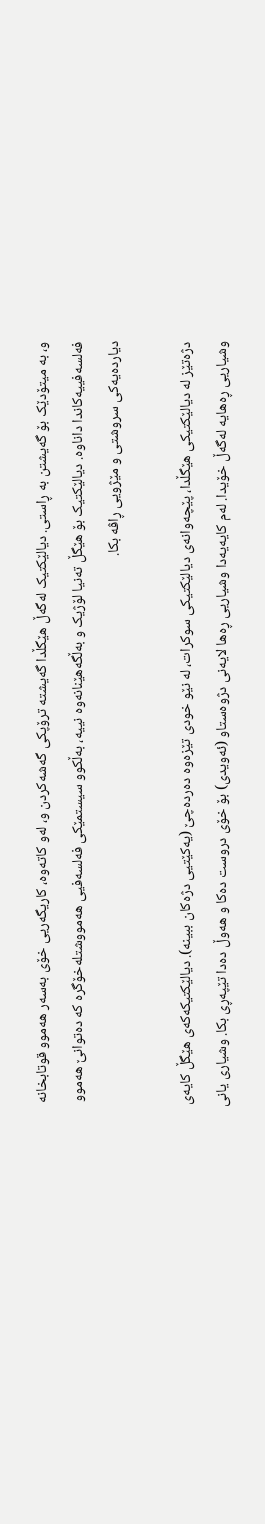و، بە میتۆدێک بۆ گەیشتن بە ڕاستی. دیالێکتیک لەگەڵ ھێگڵدا گەیشتە ترۆپکی گەشەکردن و، لەو کاتەوە، کاریگەریی خۆی بەسەر ھەموو قوتابخانە فەلسەفییەکاندا داناوە. دیالێکتیک بۆ ھێگڵ تەنیا لۆژیک و بەڵگەھێنانەوە نییە، بەڵکوو سیستمێکی فەلسەفیی ھەمووشتلەخۆگرە کە دەتوانێ ھەموو دیاردەیەکی سروشتی و مێژویی ڕاڤە بکا.

دژەتێز لە دیالێکتیکی ھێگڵدا، پێچەوانەی دیالێکتیکی سوکرات، لە نێو خودی تێزەوە دەردەچێ (یەکێتیی دژەکان ببینە). دیالێکتیکەکەی ھێگڵ کایەی وشیاریی ڕەھایە لەگەڵ خۆیدا. لەم کایەیەدا وشیاریی ڕەھا لایەنی دژوەستاو (ئەویدی) بۆ خۆی دروست دەکا و ھەوڵ دەدا تێپەڕی بکا. وشیاری یانی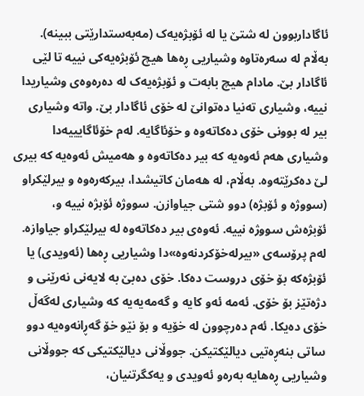ئاگاداربوون لە شتێ یا لە ئۆبژەیەک (مەبەستدارێتی ببینە). بەڵام لە سەرەتاوە وشیاریی ڕەھا ھیچ ئۆبژەیەکی نییە تا لێی ئاگادار بێ. مادام ھیچ بابەت و ئۆبژەیەک لە دەرەوەی وشیاریدا نییە، وشیاری تەنیا دەتوانێ لە خۆی ئاگادار بێ. واتە وشیاری بیر لە بوونی خۆی دەکاتەوە و خۆئاگایە. لەم خۆئاگایییەدا وشیاری ھەم ئەوەیە کە بیر دەکاتەوە و ھەمیش ئەوەیە کە بیری لێ دەکرێتەوە. بەڵام، لە ھەمان کاتیشدا، بیرکەرەوە و بیرلێکراو (سووژە و ئۆبژە) دوو شتی جیاوازن. سووژە ئۆبژە نییە و، ئۆبژەش سووژە نییە. ئەوەی بیر دەکاتەوە لە بیرلێکراو جیاوازە. لەم پرۆسەی «بیرلەخۆکردنەوە»دا وشیاریی ڕەھا (ئەویدی) یا ئۆبژەکە بۆ خۆی دروست دەکا. خۆی دەبێ بە لایەنی نەرێنی و دژەتێز بۆ خۆی. ئەمە ئەو کایە و گەمەیەیە کە وشیاری لەگەڵ خۆی دەیکا. ئەم دەرچوون لە خۆیە و بۆ نێو خۆ گەڕانەوەیە دوو ساتی بنەڕەتیی دیالێکتیکن. جووڵانی دیالێکتیکی کە جووڵانی وشیاریی ڕەھایە بەرەو ئەویدی و یەکگرتنیان،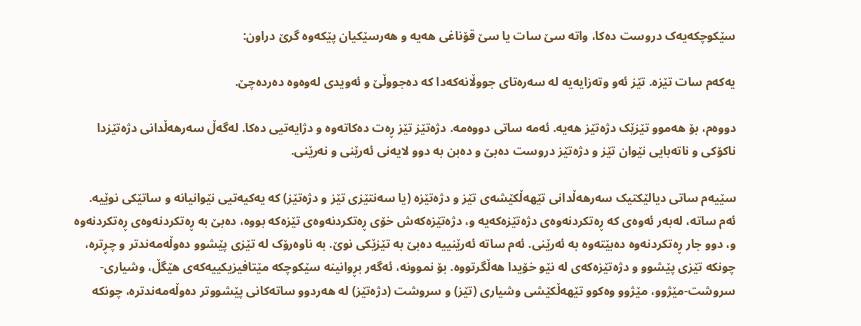سێکوچکەیەک دروست دەکا، واتە سێ سات یا سێ قۆناغی ھەیە و ھەرسێکیان پێکەوە گرێ دراون:

یەکەم سات تێزە. تێز ئەو وتەزایەیە لە سەرەتای جووڵانەکەدا کە دەجووڵێ و ئەویدی لەوەوە دەردەچێ.

دووەم، بۆ ھەموو تێزێک دژەتێز ھەیە. ئەمە ساتی دووەمە. دژەتێز تێز ڕەت دەکاتەوە و دژایەتیی دەکا. لەگەڵ سەرھەڵدانی دژەتێزدا ناکۆکی و ناتەبایی نێوان تێز و دژەتێز دروست دەبێ و دەبن بە دوو لایەنی ئەرێنی و نەرێنی.

سێیەم ساتی دیالێکتیک سەرھەڵدانی تێھەڵکێشەی تێز و دژەتێزە (یا سەنتێزی تێز و دژەتێز) کە یەکیەتیی نێوانیانە و ساتێکی نوێیە. ئەم ساتە، لەبەر ئەوەی کە ڕەتکردنەوەی دژەتێزەکەیە و، دژەتێزەکەش خۆی ڕەتکردنەوەی تێزەکە بووە، دەبێ بە ڕەتکردنەوەی ڕەتکردنەوە و، دوو جار ڕەتکردنەوە دەبێتەوە بە ئەرێنی. ئەم ساتە ئەرێنییە دەبێ بە تێزێکی نوێ. بە ناوەرۆک لە تێزی پێشوو دەوڵەمەندتر و چڕترە، چونکە تێزی پێشوو و دژەتێزەکەی لە نێو خۆیدا ھەڵگرتووە. بۆ نموونە، ئەگەر بڕوانینە سێکوچکە مێتافیزیکییەکەی ھێگڵ، وشیاری-سروشت-مێژوو، مێژوو وەکوو تێھەڵکێشی وشیاری (تێز) و سروشت (دژەتێز) لە ھەردوو ساتەکانی پێشووتر دەوڵەمەندترە، چونکە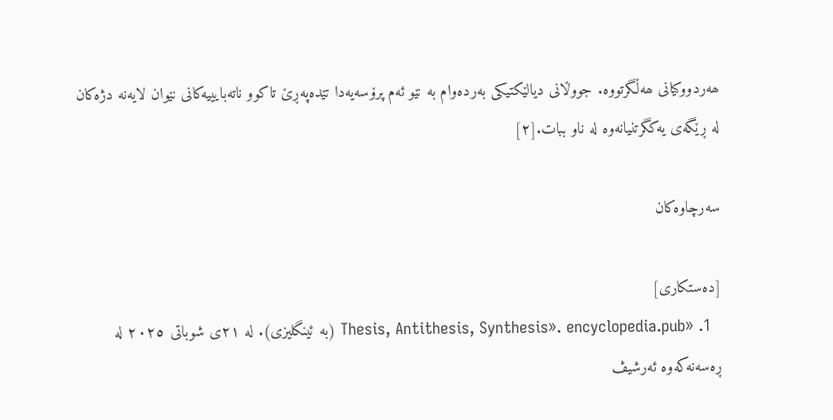ھەردووکیانی ھەڵگرتووە. جووڵانی دیالێکتیکی بەردەوام بە نێو ئەم پرۆسەیەدا تێدەپەڕێ تاکوو ناتەبایییەکانی نێوان لایەنە دژەکان لە ڕێگەی یەکگرتنیانەوە لە ناو ببات.[٢]

سەرچاوەکان

[دەستکاری]
  1. «Thesis, Antithesis, Synthesis». encyclopedia.pub (بە ئینگلیزی). لە ٢١ی شوباتی ٢٠٢٥ لە ڕەسەنەکەوە ئەرشیڤ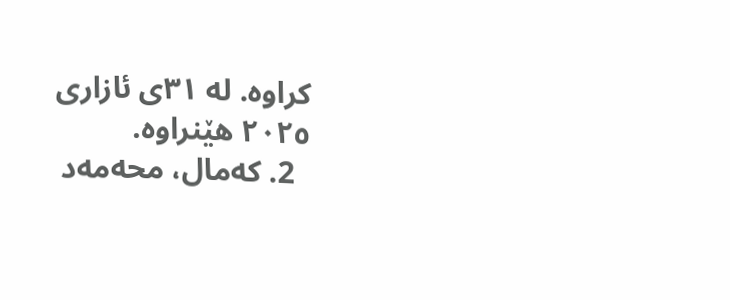کراوە. لە ٣١ی ئازاری ٢٠٢٥ ھێنراوە.
  2. کەمال، محەمەد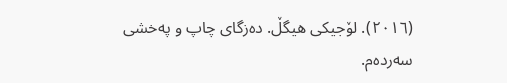(٢٠١٦). لۆجیکی ھیگڵ. دەزگای چاپ و پەخشی سەردەم.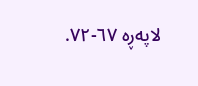لاپەڕە ٦٧-٧٢.